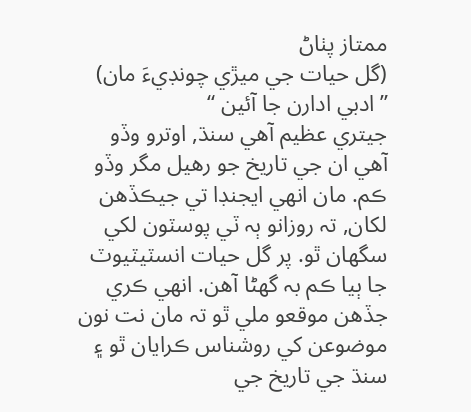ممتاز پٺاڻ
(گل حيات جي ميڙي چونڊيءَ مان)
”ادبي ادارن جا آئين “
جيتري عظيم آھي سنڌ, اوترو وڏو آھي ان جي تاريخ جو رھيل مگر وڏو ڪم. مان انهي ايجنڊا تي جيڪڏهن لکان, تہ روزانو ٻہ ٽي پوسٽون لکي سگهان ٿو. پر گل حيات انسٽيٽيوٽ جا ٻيا ڪم بہ گهڻا آھن. انهي ڪري جڏهن موقعو ملي ٿو تہ مان نت نون موضوعن کي روشناس ڪرايان ٿو ۽ سنڌ جي تاريخ جي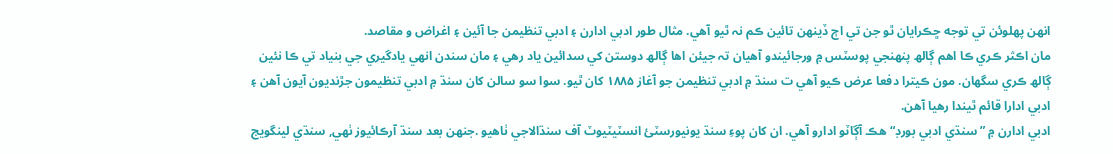انهن پھلوئن تي توجه ڇڪرايان ٿو جن تي اڄ ڏينهن تائين ڪم نہ ٿيو آھي. مثال طور ادبي ادارن ۽ ادبي تنظيمن جا آئين ۽ اغراض و مقاصد.
مان اڪثر ڪري ڪا اھم ڳالھ پنهنجي پوسٽس ۾ ورجائيندو آھيان تہ جيئن اھا ڳالھ دوستن کي سدائين ياد رھي ۽ مان سندن انهي يادگيري جي بنياد تي ڪا نئين ڳالھ ڪري سگهان. مون ڪيترا دفعا عرض ڪيو آھي ت سنڌ ۾ ادبي تنظيمن جو آغاز ۱۸۸۵ کان ٿيو. سوا سو سالن کان سنڌ ۾ ادبي تنظيمون جڙنديون آيون آھن ۽ ادبي ادارا قائم ٿيندا رھيا آھن.
ادبي ادارن ۾ ”سنڌي ادبي بورڊ“ ھڪ آڳاٽو ادارو آھي. ان کان پوءِ سنڌ يونيورسٽئ انسٽيٽيوٽ آف سنڌالاجي ٺاھيو .جنهن بعد سنڌ آرڪائيوز ٺھي, سنڌي لينگويج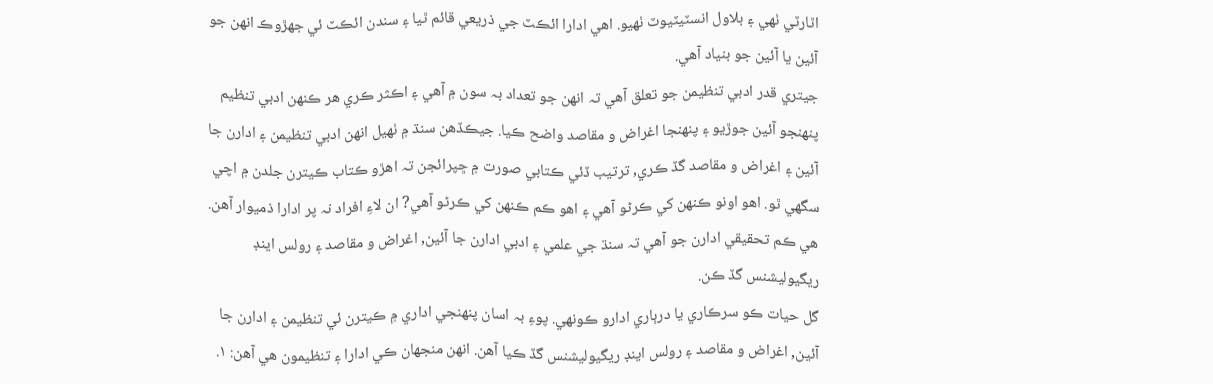اٿارٽي ٺھي ۽ بلاول انسٽيٽيوٽ ٺھيو. اھي ادارا ائڪٽ جي ذريعي قائم ٿيا ۽ سندن ائڪٽ ئي جھڙوڪ انهن جو آئين يا آئين جو بنياد آھي.
جيتري قدر ادبي تنظيمن جو تعلق آھي تہ انهن جو تعداد بہ سون ۾ آھي ۽ اڪثر ڪري ھر ڪنهن ادبي تنظيم پنهنجو آئين جوڙيو ۽ پنهنجا اغراض و مقاصد واضح ڪيا. جيڪڏهن سنڌ ۾ ٺھيل انهن ادبي تنظيمن ۽ ادارن جا آئين ۽ اغراض و مقاصد گڏ ڪري, ترتيب ڏئي ڪتابي صورت ۾ ڇپرائجن تہ اھڙو ڪتاب ڪيترن جلدن ۾ اچي سگهي ٿو. اھو اونو ڪنهن کي ڪرڻو آھي ۽ اھو ڪم ڪنهن کي ڪرڻو آھي? ان لاءِ افراد نہ پر ادارا ذميوار آھن. ھي ڪم تحقيقي ادارن جو آھي تہ سنڌ جي علمي ۽ ادبي ادارن جا آئين, اغراض و مقاصد ۽ رولس اينڊ ريگيوليشنس گڏ ڪن.
گل حيات ڪو سرڪاري يا درٻاري ادارو ڪونهي. پوءِ بہ اسان پنهنجي اداري ۾ ڪيترن ئي تنظيمن ۽ ادارن جا آئين, اغراض و مقاصد ۽ رولس اينڊ ريگيوليشنس گڏ ڪيا آھن. انهن منجهان ڪي ادارا ۽ تنظيمون ھي آھن: ۱.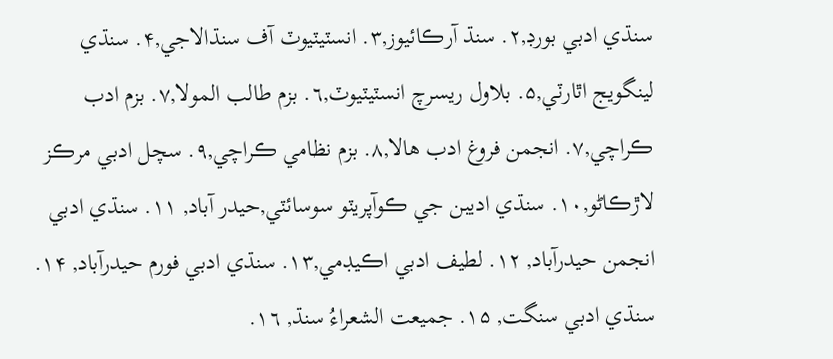سنڌي ادبي بورڊ,۲. سنڌ آرڪائيوز,۳. انسٽيٽيوٽ آف سنڌالاجي,۴. سنڌي لينگويج اٿارٽي,۵. بلاول ريسرچ انسٽيٽيوٽ,٦. بزم طالب المولا,۷. بزم ادب ڪراچي,۷. انجمن فروغ ادب ھالا,۸. بزم نظامي ڪراچي,۹. سچل ادبي مرڪز لاڙڪاڻو,۱۰. سنڌي اديبن جي ڪوآپريٽو سوسائٽي,حيدر آباد, ۱۱. سنڌي ادبي انجمن حيدرآباد, ۱۲. لطيف ادبي اڪيڊمي,۱۳. سنڌي ادبي فورم حيدرآباد, ۱۴. سنڌي ادبي سنگت, ۱۵. جميعت الشعراءُ سنڌ, ۱٦.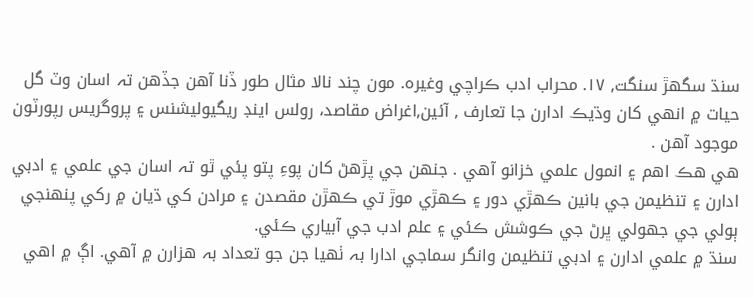سنڌ سگھڙ سنگت, ۱۷. محراب ادب ڪراچي وغيره. مون چند نالا مثال طور ڏنا آھن جڏهن تہ اسان وٽ گل حيات ۾ انهي کان وڌيڪ ادارن جا تعارف , آئين,اغراض مقاصد، رولس اينڊ ريگيوليشنس ۽ پروگريس رپورٽون موجود آھن .
ھي ھڪ اھم ۽ انمول علمي خزانو آھي . جنهن جي پڙھڻ کان پوءِ پتو پئي ٿو تہ اسان جي علمي ۽ ادبي ادارن ۽ تنظيمن جي بانين ڪھڙي دور ۽ ڪھڙي موڙ تي ڪھڙن مقصدن ۽ مرادن کي ڌيان ۾ رکي پنهنجي ٻولي جي جهولي ڀرڻ جي ڪوشش ڪئي ۽ علم ادب جي آبياري ڪئي.
سنڌ ۾ علمي ادارن ۽ ادبي تنظيمن وانگر سماجي ادارا بہ ٺھيا جن جو تعداد بہ ھزارن ۾ آھي. اڳ ۾ اھي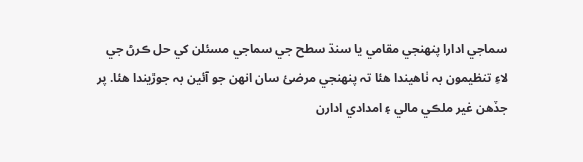سماجي ادارا پنهنجي مقامي يا سنڌ سطح جي سماجي مسئلن کي حل ڪرڻ جي لاءِ تنظيمون بہ ٺاھيندا ھئا تہ پنهنجي مرضئ سان انهن جو آئين بہ جوڙيندا ھئا. پر جڏھن غير ملڪي مالي ۽ امدادي ادارن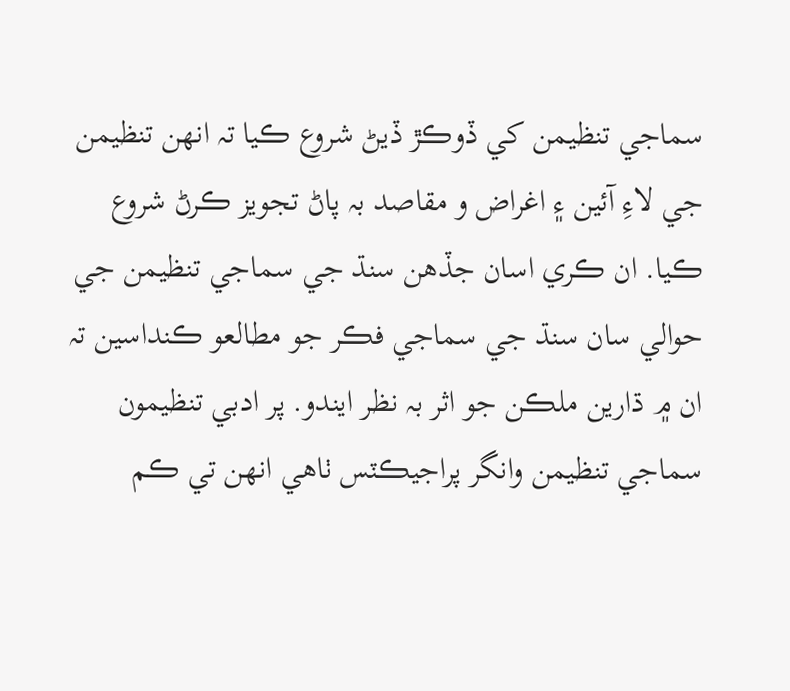سماجي تنظيمن کي ڏوڪڙ ڏيڻ شروع ڪيا تہ انهن تنظيمن جي لاءِ آئين ۽ اغراض و مقاصد بہ پاڻ تجويز ڪرڻ شروع ڪيا. ان ڪري اسان جڏھن سنڌ جي سماجي تنظيمن جي حوالي سان سنڌ جي سماجي فڪر جو مطالعو ڪنداسين تہ ان ۾ ڌارين ملڪن جو اثر بہ نظر ايندو. پر ادبي تنظيمون سماجي تنظيمن وانگر پراجيڪٽس ٺاھي انهن تي ڪم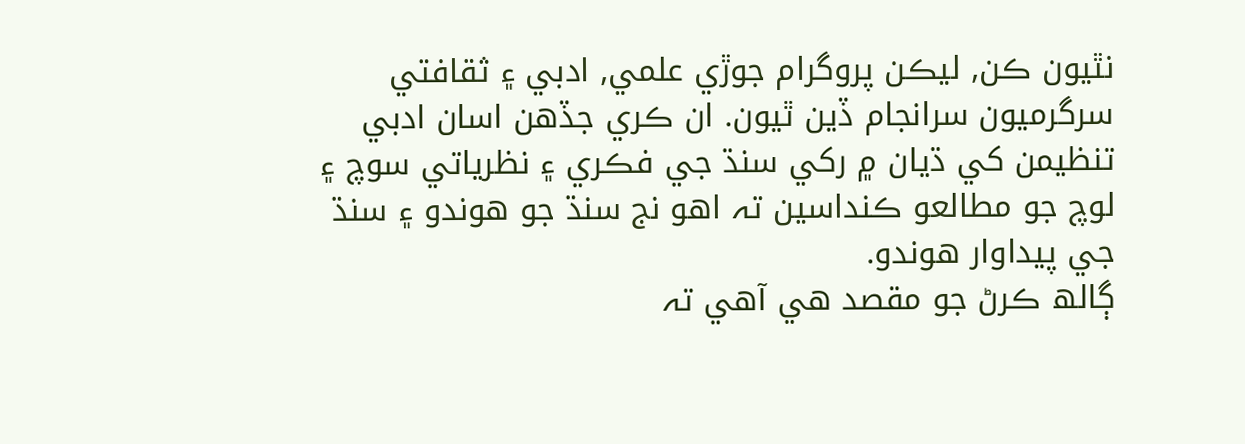نٿيون ڪن, ليڪن پروگرام جوڙي علمي, ادبي ۽ ثقافتي سرگرميون سرانجام ڏين ٿيون. ان ڪري جڏهن اسان ادبي تنظيمن کي ڌيان ۾ رکي سنڌ جي فڪري ۽ نظرياتي سوچ ۽ لوچ جو مطالعو ڪنداسين تہ اھو نج سنڌ جو ھوندو ۽ سنڌ جي پيداوار ھوندو.
ڳالھ ڪرڻ جو مقصد ھي آھي تہ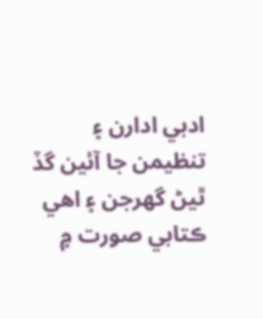ادبي ادارن ۽ تنظيمن جا آئين گڏ ٿيڻ گهرجن ۽ اھي ڪتابي صورت ۾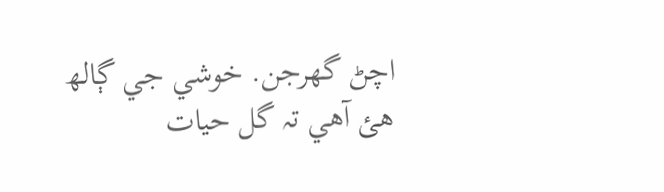اچڻ گهرجن. خوشي جي ڳالھ ھئ آھي تہ گل حيات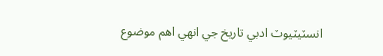انسٽيٽيوٽ ادبي تاريخ جي انهي اھم موضوع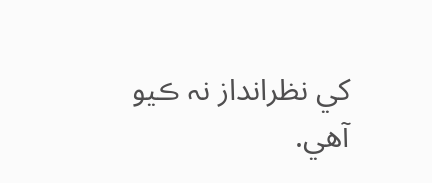کي نظرانداز نہ ڪيو آھي.